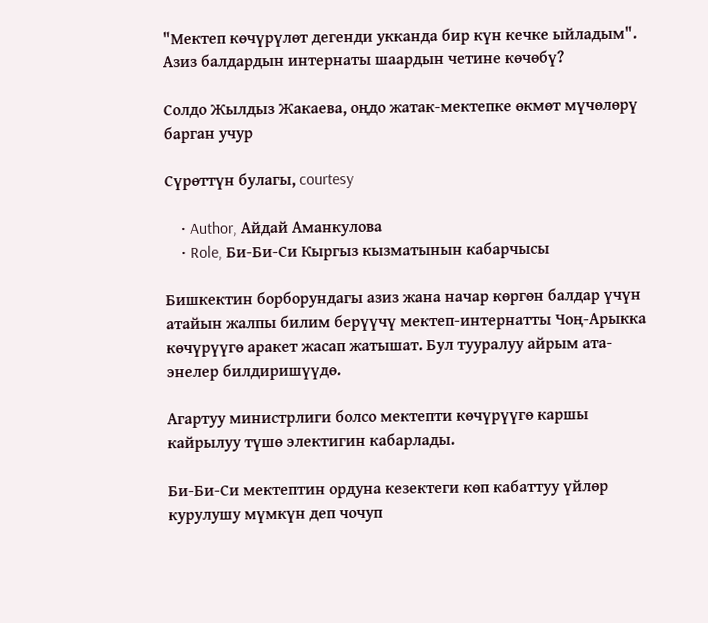"Мектеп көчүрүлөт дегенди укканда бир күн кечке ыйладым". Азиз балдардын интернаты шаардын четине көчөбү?

Солдо Жылдыз Жакаева, оңдо жатак-мектепке өкмөт мүчөлөрү барган учур

Сүрөттүн булагы, courtesy

    • Author, Айдай Аманкулова
    • Role, Би-Би-Си Кыргыз кызматынын кабарчысы

Бишкектин борборундагы азиз жана начар көргөн балдар үчүн атайын жалпы билим берүүчү мектеп-интернатты Чоң-Арыкка көчүрүүгө аракет жасап жатышат. Бул тууралуу айрым ата-энелер билдиришүүдө.

Агартуу министрлиги болсо мектепти көчүрүүгө каршы кайрылуу түшө электигин кабарлады.

Би-Би-Си мектептин ордуна кезектеги көп кабаттуу үйлөр курулушу мүмкүн деп чочуп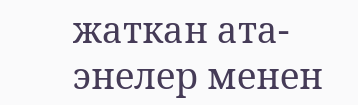жаткан ата-энелер менен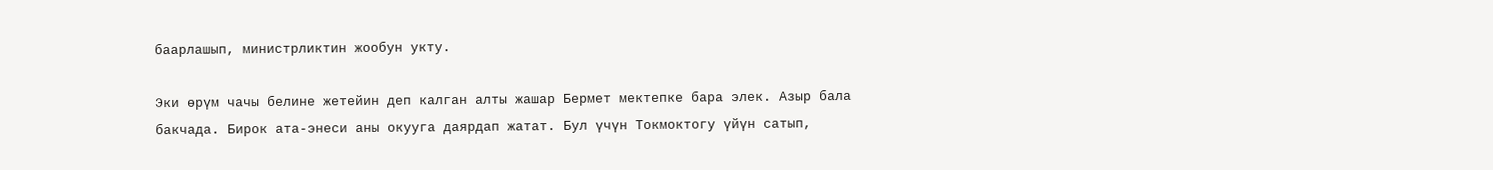баарлашып, министрликтин жообун укту.

Эки өрүм чачы белине жетейин деп калган алты жашар Бермет мектепке бара элек. Азыр бала бакчада. Бирок ата-энеси аны окууга даярдап жатат. Бул үчүн Токмоктогу үйүн сатып,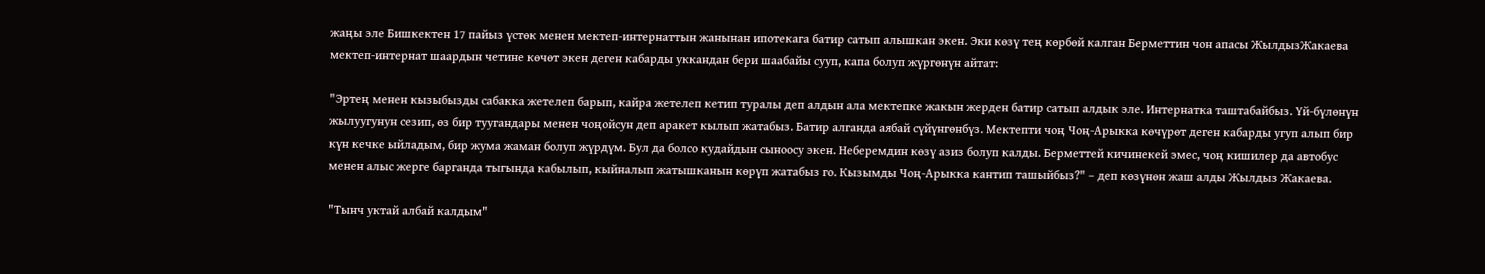жаңы эле Бишкектен 17 пайыз үстөк менен мектеп-интернаттын жанынан ипотекага батир сатып алышкан экен. Эки көзү тең көрбөй калган Берметтин чон апасы ЖылдызЖакаева мектеп-интернат шаардын четине көчөт экен деген кабарды уккандан бери шаабайы сууп, капа болуп жүргөнүн айтат:

"Эртең менен кызыбызды сабакка жетелеп барып, кайра жетелеп кетип туралы деп алдын ала мектепке жакын жерден батир сатып алдык эле. Интернатка таштабайбыз. Үй-бүлөнүн жылуугунун сезип, өз бир туугандары менен чоңойсун деп аракет кылып жатабыз. Батир алганда аябай сүйүнгөнбүз. Мектепти чоң Чоң-Арыкка көчүрөт деген кабарды угуп алып бир күн кечке ыйладым, бир жума жаман болуп жүрдүм. Бул да болсо кудайдын сыноосу экен. Неберемдин көзү азиз болуп калды. Берметтей кичинекей эмес, чоң кишилер да автобус менен алыс жерге барганда тыгында кабылып, кыйналып жатышканын көрүп жатабыз го. Кызымды Чоң-Арыкка кантип ташыйбыз?" – деп көзүнөн жаш алды Жылдыз Жакаева.

"Тынч уктай албай калдым"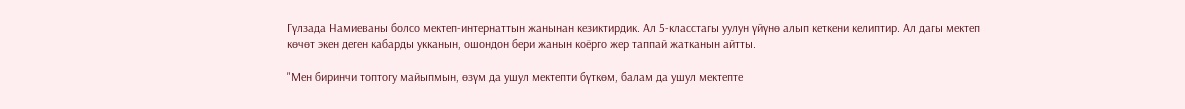Гүлзада Намиеваны болсо мектеп-интернаттын жанынан кезиктирдик. Ал 5-класстагы уулун үйүнө алып кеткени келиптир. Ал дагы мектеп көчөт экен деген кабарды укканын, ошондон бери жанын коёрго жер таппай жатканын айтты.

"Мен биринчи топтогу майыпмын, өзүм да ушул мектепти бүткөм, балам да ушул мектепте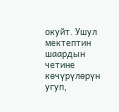окуйт. Ушул мектептин шаардын четине көчүрүлөрүн угуп,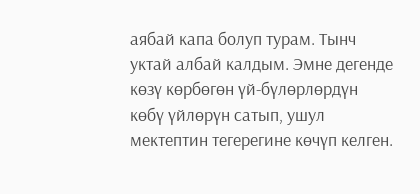аябай капа болуп турам. Тынч уктай албай калдым. Эмне дегенде көзү көрбөгөн үй-бүлөрлөрдүн көбү үйлөрүн сатып, ушул мектептин тегерегине көчүп келген.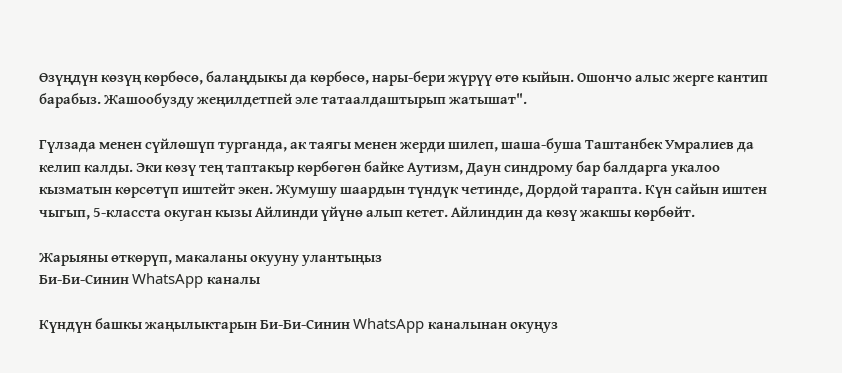Өзүңдүн көзүң көрбөсө, балаңдыкы да көрбөсө, нары-бери жүрүү өтө кыйын. Ошончо алыс жерге кантип барабыз. Жашообузду жеңилдетпей эле татаалдаштырып жатышат".

Гүлзада менен сүйлөшүп турганда, ак таягы менен жерди шилеп, шаша-буша Таштанбек Умралиев да келип калды. Эки көзү тең таптакыр көрбөгөн байке Аутизм, Даун синдрому бар балдарга укалоо кызматын көрсөтүп иштейт экен. Жумушу шаардын түндүк четинде, Дордой тарапта. Күн сайын иштен чыгып, 5-класста окуган кызы Айлинди үйүнө алып кетет. Айлиндин да көзү жакшы көрбөйт.

Жарыяны өткөрүп, макаланы окууну улантыңыз
Би-Би-Синин WhatsApp каналы

Күндүн башкы жаңылыктарын Би-Би-Синин WhatsApp каналынан окуңуз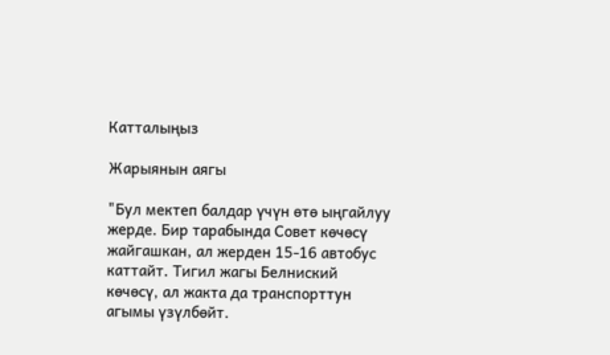Катталыңыз

Жарыянын аягы

"Бул мектеп балдар үчүн өтө ыңгайлуу жерде. Бир тарабында Совет көчөсү жайгашкан, ал жерден 15-16 автобус каттайт. Тигил жагы Белниский көчөсү, ал жакта да транспорттун агымы үзүлбөйт.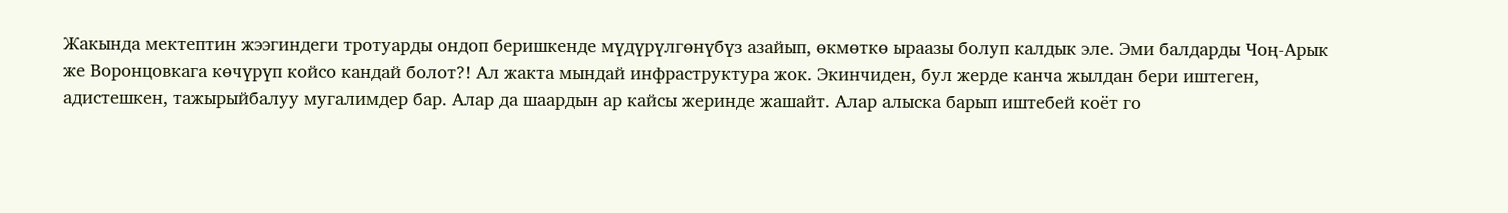Жакында мектептин жээгиндеги тротуарды ондоп беришкенде мүдүрүлгөнүбүз азайып, өкмөткө ыраазы болуп калдык эле. Эми балдарды Чоң-Арык же Воронцовкага көчүрүп койсо кандай болот?! Ал жакта мындай инфраструктура жок. Экинчиден, бул жерде канча жылдан бери иштеген, адистешкен, тажырыйбалуу мугалимдер бар. Алар да шаардын ар кайсы жеринде жашайт. Алар алыска барып иштебей коёт го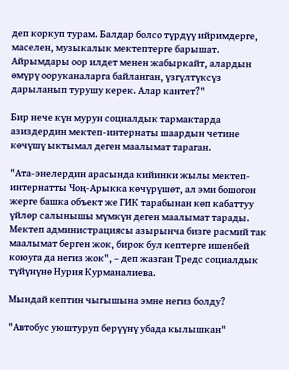деп коркуп турам. Балдар болсо түрдүү ийримдерге, маселен, музыкалык мектептерге барышат. Айрымдары оор илдет менен жабыркайт, алардын өмүрү ооруканаларга байланган, үзгүлтүксүз дарыланып турушу керек. Алар кантет?"

Бир нече күн мурун социалдык тармактарда азиздердин мектеп-интернаты шаардын четине көчүшү ыктымал деген маалымат тараган.

"Ата-энелердин арасында кийинки жылы мектеп-интернатты Чоң-Арыкка көчүрүшөт, ал эми бошогон жерге башка объект же ГИК тарабынан көп кабаттуу үйлөр салынышы мүмкүн деген маалымат тарады. Мектеп администрациясы азырынча бизге расмий так маалымат берген жок, бирок бул кептерге ишенбей коюуга да негиз жок", – деп жазган Тредс социалдык түйүнүнө Нурия Курманалиева.

Мындай кептин чыгышына эмне негиз болду?

"Автобус уюштуруп берүүнү убада кылышкан"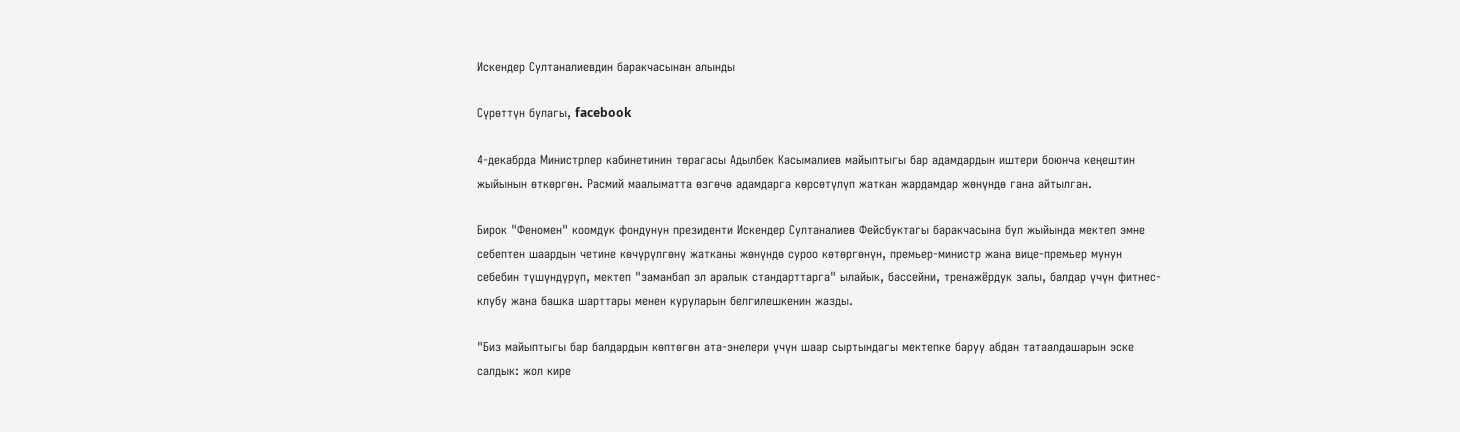Искендер Султаналиевдин баракчасынан алынды

Сүрөттүн булагы, facebook

4-декабрда Министрлер кабинетинин төрагасы Адылбек Касымалиев майыптыгы бар адамдардын иштери боюнча кеңештин жыйынын өткөргөн. Расмий маалыматта өзгөчө адамдарга көрсөтүлүп жаткан жардамдар жөнүндө гана айтылган.

Бирок "Феномен" коомдук фондунун президенти Искендер Султаналиев Фейсбуктагы баракчасына бул жыйында мектеп эмне себептен шаардын четине көчүрүлгөнү жатканы жөнүндө суроо көтөргөнүн, премьер-министр жана вице-премьер мунун себебин түшүндүрүп, мектеп "заманбап эл аралык стандарттарга" ылайык, бассейни, тренажёрдук залы, балдар үчүн фитнес-клубу жана башка шарттары менен куруларын белгилешкенин жазды.

"Биз майыптыгы бар балдардын көптөгөн ата-энелери үчүн шаар сыртындагы мектепке баруу абдан татаалдашарын эске салдык: жол кире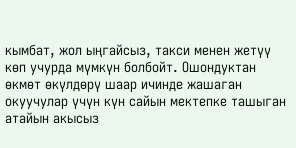кымбат, жол ыңгайсыз, такси менен жетүү көп учурда мүмкүн болбойт. Ошондуктан өкмөт өкүлдөрү шаар ичинде жашаган окуучулар үчүн күн сайын мектепке ташыган атайын акысыз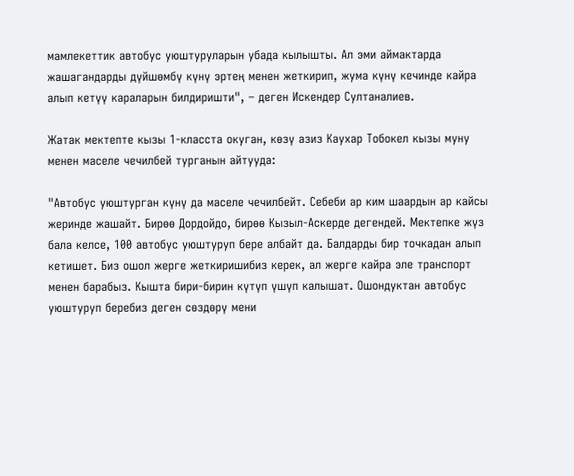мамлекеттик автобус уюштуруларын убада кылышты. Ал эми аймактарда жашагандарды дүйшөмбү күнү эртең менен жеткирип, жума күнү кечинде кайра алып кетүү караларын билдиришти", – деген Искендер Султаналиев.

Жатак мектепте кызы 1-класста окуган, көзү азиз Каухар Тобокел кызы муну менен маселе чечилбей турганын айтууда:

"Автобус уюштурган күнү да маселе чечилбейт. Себеби ар ким шаардын ар кайсы жеринде жашайт. Бирөө Дордойдо, бирөө Кызыл-Аскерде дегендей. Мектепке жүз бала келсе, 100 автобус уюштуруп бере албайт да. Балдарды бир точкадан алып кетишет. Биз ошол жерге жеткиришибиз керек, ал жерге кайра эле транспорт менен барабыз. Кышта бири-бирин күтүп үшүп калышат. Ошондуктан автобус уюштуруп беребиз деген сөздөрү мени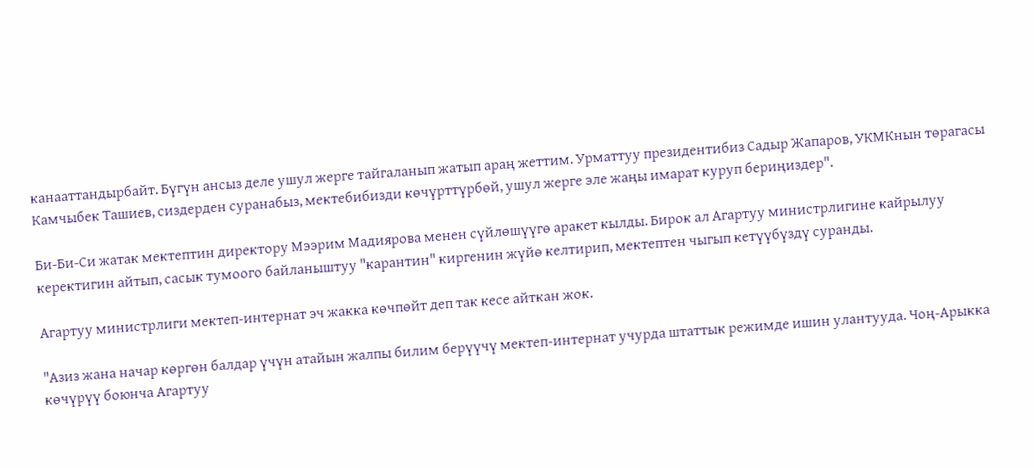канааттандырбайт. Бүгүн ансыз деле ушул жерге тайгаланып жатып араң жеттим. Урматтуу президентибиз Садыр Жапаров, УКМКнын төрагасы Камчыбек Ташиев, сиздерден суранабыз, мектебибизди көчүрттүрбөй, ушул жерге эле жаңы имарат куруп бериңиздер".

Би-Би-Си жатак мектептин директору Мээрим Мадиярова менен сүйлөшүүгө аракет кылды. Бирок ал Агартуу министрлигине кайрылуу керектигин айтып, сасык тумоого байланыштуу "карантин" киргенин жүйө келтирип, мектептен чыгып кетүүбүздү суранды.

Агартуу министрлиги мектеп-интернат эч жакка көчпөйт деп так кесе айткан жок.

"Азиз жана начар көргөн балдар үчүн атайын жалпы билим берүүчү мектеп-интернат учурда штаттык режимде ишин улантууда. Чоң-Арыкка көчүрүү боюнча Агартуу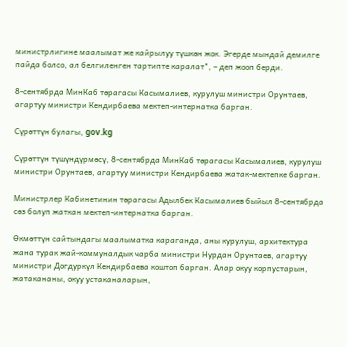министрлигине маалымат же кайрылуу түшкөн жок. Эгерде мындай демилге пайда болсо, ал белгиленген тартипте каралат", – деп жооп берди.

8-сентябрда МинКаб төрагасы Касымалиев, курулуш министри Орунтаев, агартуу министри Кендирбаева мектеп-интернатка барган.

Сүрөттүн булагы, gov.kg

Сүрөттүн түшүндүрмөсү, 8-сентябрда МинКаб төрагасы Касымалиев, курулуш министри Орунтаев, агартуу министри Кендирбаева жатак-мектепке барган.

Министрлер Кабинетинин төрагасы Адылбек Касымалиев быйыл 8-сентябрда сөз болуп жаткан мектеп-интернатка барган.

Өкмөттүн сайтындагы маалыматка караганда, аны курулуш, архитектура жана турак жай-коммуналдык чарба министри Нурдан Орунтаев, агартуу министри Догдуркүл Кендирбаева коштоп барган. Алар окуу корпустарын, жатакананы, окуу устаканаларын,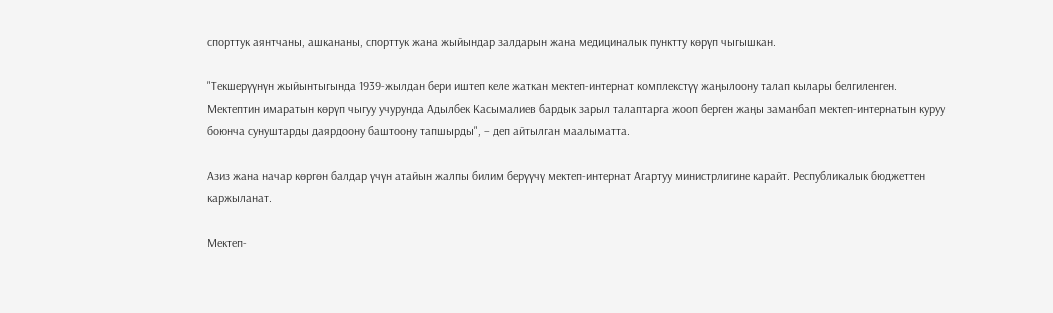спорттук аянтчаны, ашкананы, спорттук жана жыйындар залдарын жана медициналык пунктту көрүп чыгышкан.

"Текшерүүнүн жыйынтыгында 1939-жылдан бери иштеп келе жаткан мектеп-интернат комплекстүү жаңылоону талап кылары белгиленген. Мектептин имаратын көрүп чыгуу учурунда Адылбек Касымалиев бардык зарыл талаптарга жооп берген жаңы заманбап мектеп-интернатын куруу боюнча сунуштарды даярдоону баштоону тапшырды", – деп айтылган маалыматта.

Азиз жана начар көргөн балдар үчүн атайын жалпы билим берүүчү мектеп-интернат Агартуу министрлигине карайт. Республикалык бюджеттен каржыланат.

Мектеп-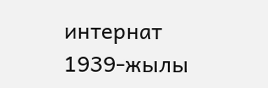интернат 1939-жылы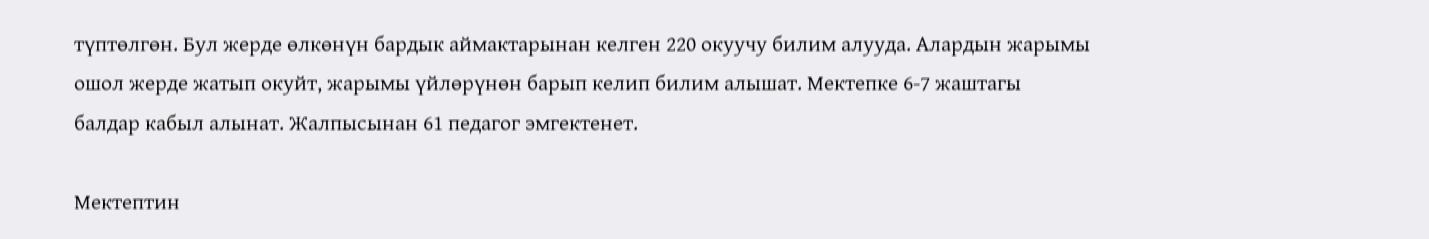түптөлгөн. Бул жерде өлкөнүн бардык аймактарынан келген 220 окуучу билим алууда. Алардын жарымы ошол жерде жатып окуйт, жарымы үйлөрүнөн барып келип билим алышат. Мектепке 6-7 жаштагы балдар кабыл алынат. Жалпысынан 61 педагог эмгектенет.

Мектептин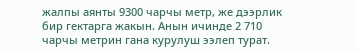жалпы аянты 9300 чарчы метр, же дээрлик бир гектарга жакын. Анын ичинде 2 710 чарчы метрин гана курулуш ээлеп турат.